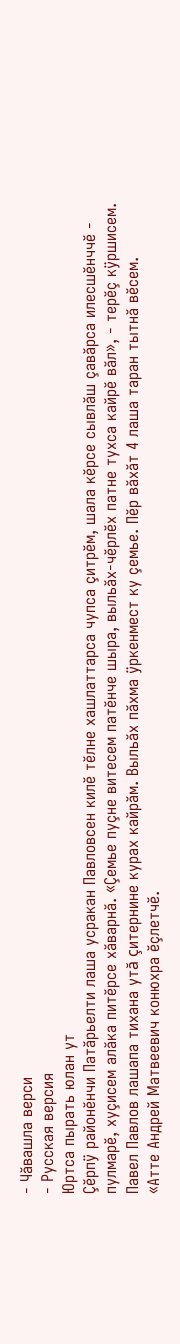- Чăвашла верси
- Русская версия
Юртса пырать юлан ут
Çĕрпÿ районĕнчи Патăрьелти лаша усракан Павловсен килĕ тĕлне хашлаттарса чупса çитрĕм, шала кĕрсе сывлăш çавăрса илесшĕнччĕ - пулмарĕ, хуçисем алăка питĕрсе хăварнă. «Çемье пуçне витесем патĕнче шыра, выльăх-чĕрлĕх патне тухса кайрĕ вăл», - терĕç кÿршисем. Павел Павлов лашапа тихана утă çитернине курах кайрăм. Выльăх пăхма ÿркенмест ку çемье. Пĕр вăхăт 4 лаша таран тытнă вĕсем.
«Атте Андрей Матвеевич конюхра ĕçлетчĕ.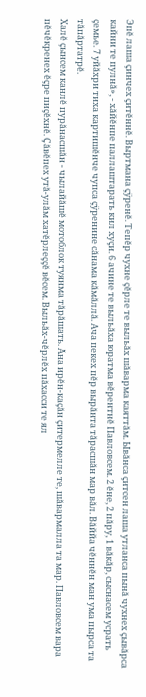Эпĕ лаша çинчех çитĕннĕ. Выртмана çÿренĕ. Тепĕр чухне çĕрле те выльăх шăварма каяттăм. Ывăнса çитсен лаша утланса пынă чухнех çывăрса кайни те пулнă», - хăйĕнпе паллаштарать кил хуçи. 6 ачине те выльăха юратма вĕрентнĕ Павловсем. 2 ĕне, 2 пăру, 1 вăкăр, сыснасем усрать çемье. 7 уйăхри тиха картишĕнче чупса çÿренине сăнама кăмăллă. Ача пекех пĕр вырăнта тăрасшăн мар вăл. Вăййа чĕннĕн ман ума пырса та тăпăртатрĕ.
Халĕ çынсем канлĕ пурăнасшăн - чылайăшĕ мотоблок туянма тăрăшать. Ăна ирĕн-каçăн çитермелле те, шăвармалла та мар. Павловсем вара пĕчĕкренех ĕçре пиçĕхнĕ. Çăвĕпех утă-улăм хатĕрлеççĕ вĕсем. Выльăх-чĕрлĕх пăхасси те ял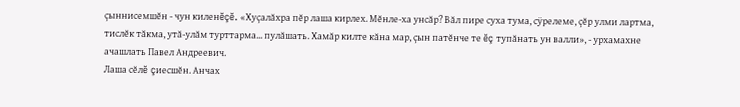çыннисемшĕн - чун киленĕçĕ. «Хуçалăхра пĕр лаша кирлех. Мĕнле-ха унсăр? Вăл пире суха тума, сÿрелеме, çĕр улми лартма, тислĕк тăкма, утă-улăм турттарма... пулăшать. Хамăр килте кăна мар, çын патĕнче те ĕç тупăнать ун валли», - урхамахне ачашлать Павел Андреевич.
Лаша сĕлĕ çиесшĕн. Анчах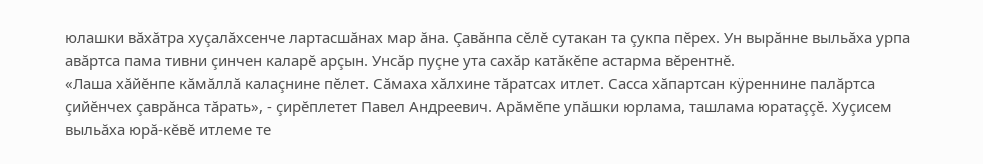юлашки вăхăтра хуçалăхсенче лартасшăнах мар ăна. Çавăнпа сĕлĕ сутакан та çукпа пĕрех. Ун вырăнне выльăха урпа авăртса пама тивни çинчен каларĕ арçын. Унсăр пуçне ута сахăр катăкĕпе астарма вĕрентнĕ.
«Лаша хăйĕнпе кăмăллă калаçнине пĕлет. Сăмаха хăлхине тăратсах итлет. Сасса хăпартсан кÿреннине палăртса çийĕнчех çаврăнса тăрать», - çирĕплетет Павел Андреевич. Арăмĕпе упăшки юрлама, ташлама юратаççĕ. Хуçисем выльăха юрă-кĕвĕ итлеме те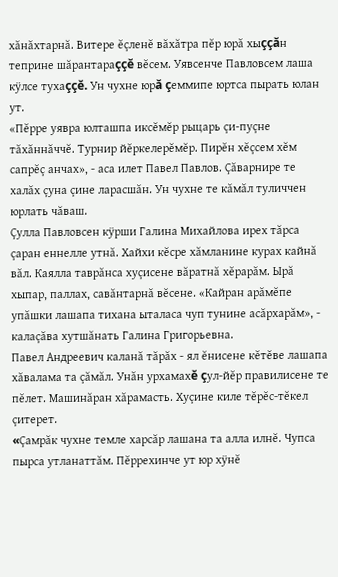хăнăхтарнă. Витере ĕçленĕ вăхăтра пĕр юрă хыççăн теприне шăрантараççĕ вĕсем. Уявсенче Павловсем лаша кÿлсе тухаççĕ. Ун чухне юрă çеммипе юртса пырать юлан ут.
«Пĕрре уявра юлташпа иксĕмĕр рыцарь çи-пуçне тăхăннăччĕ. Турнир йĕркелерĕмĕр. Пирĕн хĕçсем хĕм сапрĕç анчах», - аса илет Павел Павлов. Çăварнире те халăх çуна çине ларасшăн. Ун чухне те кăмăл туличчен юрлать чăваш.
Çулла Павловсен кÿрши Галина Михайлова ирех тăрса çаран еннелле утнă. Хайхи кĕсре хăмланине курах кайнă вăл. Каялла таврăнса хуçисене вăратнă хĕрарăм. Ырă хыпар, паллах, савăнтарнă вĕсене. «Кайран арăмĕпе упăшки лашапа тихана ыталаса чуп тунине асăрхарăм», - калаçăва хутшăнать Галина Григорьевна.
Павел Андреевич каланă тăрăх - ял ĕнисене кĕтĕве лашапа хăвалама та çăмăл. Унăн урхамахĕ çул-йĕр правилисене те пĕлет. Машинăран хăрамасть. Хуçине киле тĕрĕс-тĕкел çитерет.
«Çамрăк чухне темле харсăр лашана та алла илнĕ. Чупса пырса утланаттăм. Пĕррехинче ут юр хÿнĕ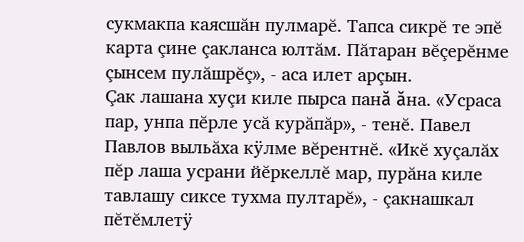сукмакпа каясшăн пулмарĕ. Тапса сикрĕ те эпĕ карта çине çакланса юлтăм. Пăтаран вĕçерĕнме çынсем пулăшрĕç», - аса илет арçын.
Çак лашана хуçи киле пырса панă ăна. «Усраса пар, унпа пĕрле усă курăпăр», - тенĕ. Павел Павлов выльăха кÿлме вĕрентнĕ. «Икĕ хуçалăх пĕр лаша усрани йĕркеллĕ мар, пурăна киле тавлашу сиксе тухма пултарĕ», - çакнашкал пĕтĕмлетÿ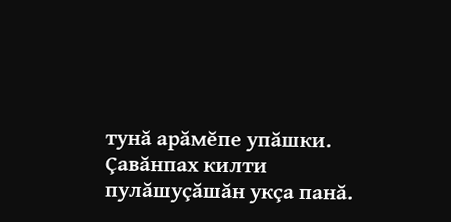тунă арăмĕпе упăшки. Çавăнпах килти пулăшуçăшăн укçа панă.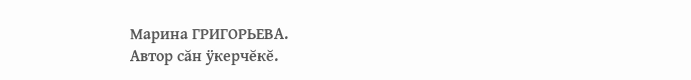Марина ГРИГОРЬЕВА.
Автор сăн ÿкерчĕкĕ.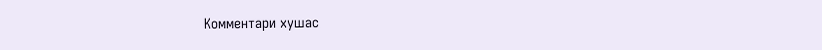Комментари хушас